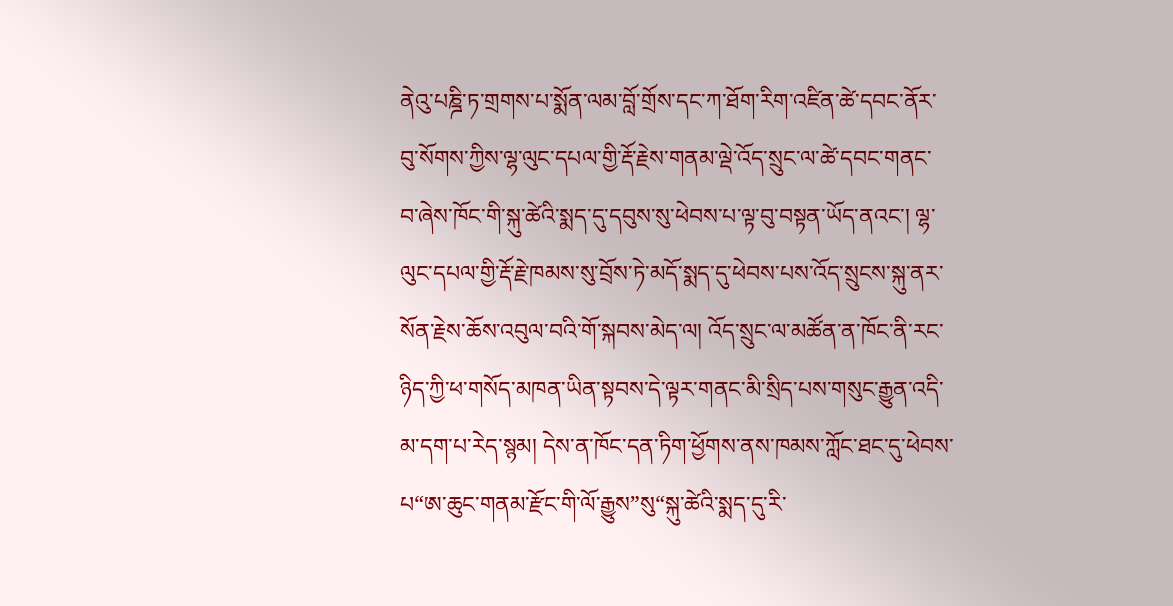ནེའུ་པཎྜི་ཏ་གྲགས་པ་སྨོན་ལམ་བློ་གྲོས་དང་ཀ་ཐོག་རིག་འཛིན་ཚེ་དབང་ནོར་བུ་སོགས་ཀྱིས་ལྷ་ལུང་དཔལ་གྱི་རྡོ་རྗེས་གནམ་ལྡེ་འོད་སྲུང་ལ་ཚེ་དབང་གནང་བ་ཞེས་ཁོང་གི་སྐུ་ཚེའི་སྨད་དུ་དབུས་སུ་ཕེབས་པ་ལྟ་བུ་བསྟན་ཡོད་ནའང་། ལྷ་ལུང་དཔལ་གྱི་རྡོ་རྗེ་ཁམས་སུ་བྲོས་ཏེ་མདོ་སྨད་དུ་ཕེབས་པས་འོད་སྲུངས་སྐུ་ནར་སོན་རྗེས་ཆོས་འབུལ་བའི་གོ་སྐབས་མེད་ལ། འོད་སྲུང་ལ་མཚོན་ན་ཁོང་ནི་རང་ཉིད་ཀྱི་ཕ་གསོད་མཁན་ཡིན་སྟབས་དེ་ལྟར་གནང་མི་སྲིད་པས་གསུང་རྒྱུན་འདི་མ་དག་པ་རེད་སྙམ། དེས་ན་ཁོང་དན་ཏིག་ཕྱོགས་ནས་ཁམས་ཀློང་ཐང་དུ་ཕེབས་པ“ཨ་ཆུང་གནམ་རྫོང་གི་ལོ་རྒྱུས”སུ“སྐུ་ཚེའི་སྨད་དུ་རི་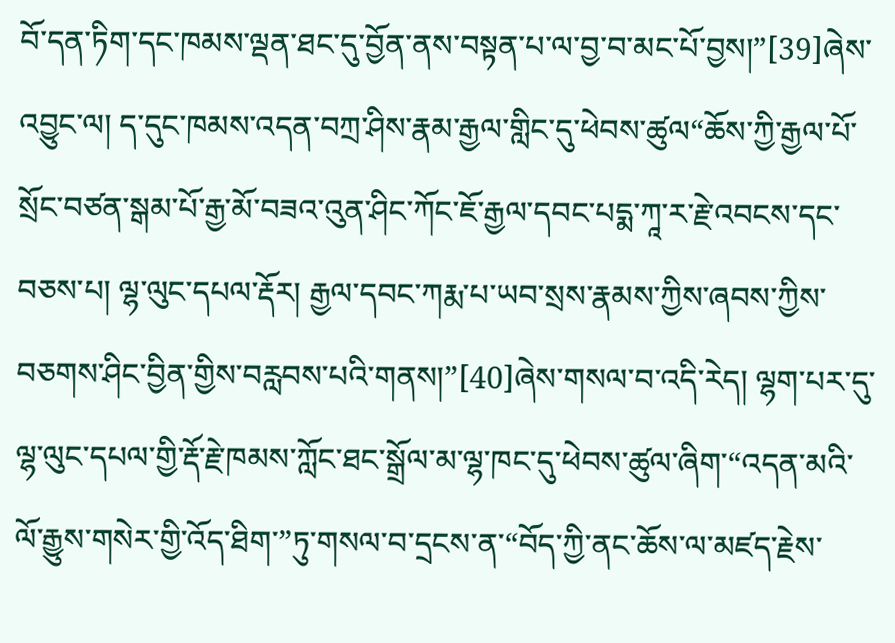བོ་དན་ཏིག་དང་ཁམས་ལྡན་ཐང་དུ་བྱོན་ནས་བསྟན་པ་ལ་བྱ་བ་མང་པོ་བྱས།”[39]ཞེས་འབྱུང་ལ། ད་དུང་ཁམས་འདན་བཀྲ་ཤིས་རྣམ་རྒྱལ་གླིང་དུ་ཕེབས་ཚུལ“ཆོས་ཀྱི་རྒྱལ་པོ་སྲོང་བཙན་སྒམ་པོ་རྒྱ་མོ་བཟའ་འུན་ཤིང་ཀོང་ཇོ་རྒྱལ་དབང་པདྨ་ཀཱ་ར་རྗེ་འབངས་དང་བཅས་པ། ལྷ་ལུང་དཔལ་རྡོར། རྒྱལ་དབང་ཀརྨ་པ་ཡབ་སྲས་རྣམས་ཀྱིས་ཞབས་ཀྱིས་བཅགས་ཤིང་བྱིན་གྱིས་བརླབས་པའི་གནས།”[40]ཞེས་གསལ་བ་འདི་རེད། ལྷག་པར་དུ་ལྷ་ལུང་དཔལ་གྱི་རྡོ་རྗེ་ཁམས་ཀློང་ཐང་སྒྲོལ་མ་ལྷ་ཁང་དུ་ཕེབས་ཚུལ་ཞིག་“འདན་མའི་ལོ་རྒྱུས་གསེར་གྱི་འོད་ཐིག་”ཏུ་གསལ་བ་དྲངས་ན་“བོད་ཀྱི་ནང་ཆོས་ལ་མཛད་རྗེས་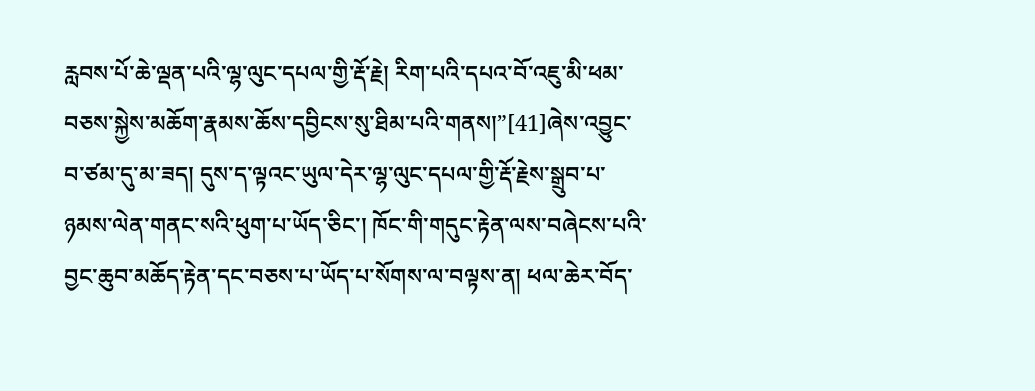རླབས་པོ་ཆེ་ལྡན་པའི་ལྷ་ལུང་དཔལ་གྱི་རྡོ་རྗེ། རིག་པའི་དཔའ་བོ་འཇུ་མི་ཕམ་བཅས་སྐྱེས་མཆོག་རྣམས་ཆོས་དབྱིངས་སུ་ཐིམ་པའི་གནས།”[41]ཞེས་འབྱུང་བ་ཙམ་དུ་མ་ཟད། དུས་ད་ལྟའང་ཡུལ་དེར་ལྷ་ལུང་དཔལ་གྱི་རྡོ་རྗེས་སྒྲུབ་པ་ཉམས་ལེན་གནང་སའི་ཕུག་པ་ཡོད་ཅིང་། ཁོང་གི་གདུང་རྟེན་ལས་བཞེངས་པའི་བྱང་ཆུབ་མཆོད་རྟེན་དང་བཅས་པ་ཡོད་པ་སོགས་ལ་བལྟས་ན། ཕལ་ཆེར་བོད་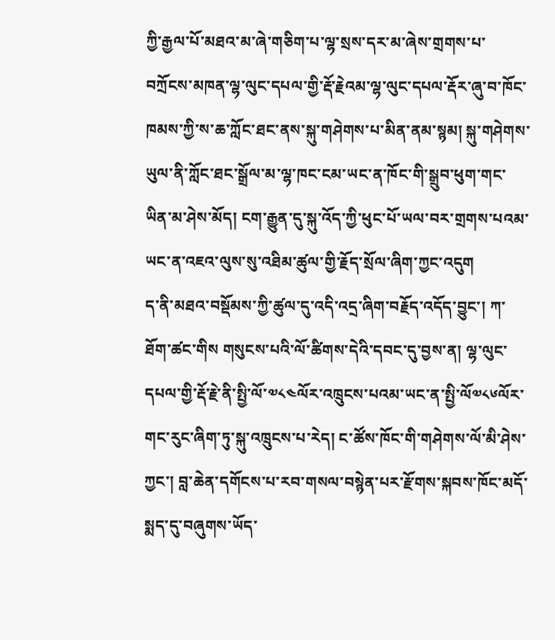ཀྱི་རྒྱལ་པོ་མཐའ་མ་ཞེ་གཅིག་པ་ལྷ་སྲས་དར་མ་ཞེས་གྲགས་པ་བཀྲོངས་མཁན་ལྷ་ལུང་དཔལ་གྱི་རྡོ་རྗེའམ་ལྷ་ལུང་དཔལ་རྡོར་ཞུ་བ་ཁོང་ཁམས་ཀྱི་ས་ཆ་ཀློང་ཐང་ནས་སྐུ་གཤེགས་པ་མིན་ནམ་སྙམ། སྐུ་གཤེགས་ཡུལ་ནི་ཀློང་ཐང་སྒྲོལ་མ་ལྷ་ཁང་ངམ་ཡང་ན་ཁོང་གི་སྒྲུབ་ཕུག་གང་ཡིན་མ་ཤེས་མོད། ངག་རྒྱུན་དུ་སྐུ་འོད་ཀྱི་ཕུང་པོ་ཡལ་བར་གྲགས་པའམ་ཡང་ན་འཇའ་ལུས་སུ་འཐིམ་ཚུལ་གྱི་རྗོད་སྲོལ་ཞིག་ཀྱང་འདུག
ད་ནི་མཐའ་བསྡོམས་ཀྱི་ཚུལ་དུ་འདི་འདྲ་ཞིག་བརྗོད་འདོད་བྱུང་། ཀ་ཐོག་ཚང་གིས གསུངས་པའི་ལོ་ཚིགས་དེའི་དབང་དུ་བྱས་ན། ལྷ་ལུང་དཔལ་གྱི་རྡོ་རྗེ་ནི་སྤྱི་ལོ་༧༨༤ལོར་འཁྲུངས་པའམ་ཡང་ན་སྤྱི་ལོ༧༨༦ལོར་གང་རུང་ཞིག་ཏུ་སྐུ་འཁྲུངས་པ་རེད། ང་ཚོས་ཁོང་གི་གཤེགས་ལོ་མི་ཤེས་ཀྱང་། བླ་ཆེན་དགོངས་པ་རབ་གསལ་བསྙེན་པར་རྫོགས་སྐབས་ཁོང་མདོ་སྨད་དུ་བཞུགས་ཡོད་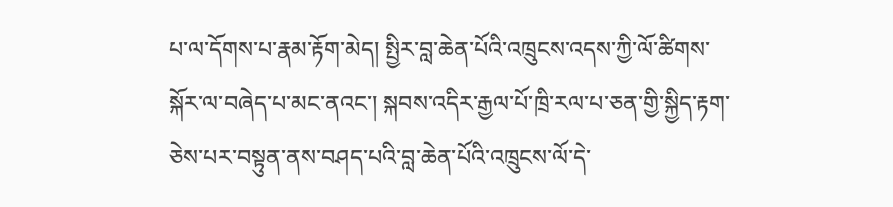པ་ལ་དོགས་པ་རྣམ་རྟོག་མེད། སྤྱིར་བླ་ཆེན་པོའི་འཁྲུངས་འདས་ཀྱི་ལོ་ཚིགས་སྐོར་ལ་བཞེད་པ་མང་ནའང་། སྐབས་འདིར་རྒྱལ་པོ་ཁྲི་རལ་པ་ཅན་གྱི་སྐྱིད་རྟག་ཅེས་པར་བསྟུན་ནས་བཤད་པའི་བླ་ཆེན་པོའི་འཁྲུངས་ལོ་དེ་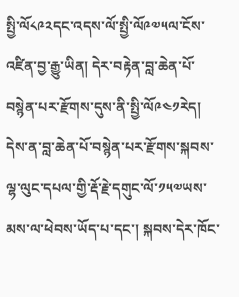སྤྱི་ལོ༨༩༢དང་འདས་ལོ་སྤྱི་ལོ༩༧༥ལ་ངོས་འཛིན་བྱ་རྒྱུ་ཡིན། དེར་བརྟེན་བླ་ཆེན་པོ་བསྙེན་པར་རྫོགས་དུས་ནི་སྤྱི་ལོ༩༤༡རེད། དེས་ན་བླ་ཆེན་པོ་བསྙེན་པར་རྫོགས་སྐབས་ལྷ་ལུང་དཔལ་གྱི་རྡོ་རྗེ་དགུང་ལོ་༡༥༧ཡས་མས་ལ་ཕེབས་ཡོད་པ་དང་། སྐབས་དེར་ཁོང་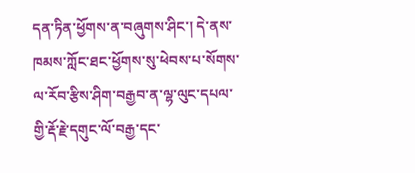དན་ཏིན་ཕྱོགས་ན་བཞུགས་ཤིང་། དེ་ནས་ཁམས་ཀློང་ཐང་ཕྱོགས་སུ་ཕེབས་པ་སོགས་ལ་རོབ་རྩིས་ཤིག་བརྒྱབ་ན་ལྷ་ལུང་དཔལ་གྱི་རྡོ་རྗེ་དགུང་ལོ་བརྒྱ་དང་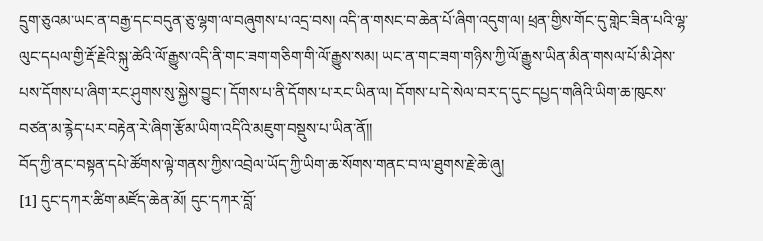དྲུག་ཅུའམ་ཡང་ན་བརྒྱ་དང་བདུན་ཅུ་ལྷག་ལ་བཞུགས་པ་འདྲ་བས། འདི་ན་གསང་བ་ཆེན་པོ་ཞིག་འདུག་ལ། ཕྲན་གྱིས་གོང་དུ་གླེང་ཟིན་པའི་ལྷ་ལུང་དཔལ་གྱི་རྡོ་རྗེའི་སྐུ་ཚེའི་ལོ་རྒྱུས་འདི་ནི་གང་ཟག་གཅིག་གི་ལོ་རྒྱུས་སམ། ཡང་ན་གང་ཟག་གཉིས་ཀྱི་ལོ་རྒྱུས་ཡིན་མིན་གསལ་པོ་མི་ཤེས་པས་དོགས་པ་ཞིག་རང་ཤུགས་སུ་སྐྱེས་བྱུང་། དོགས་པ་ནི་དོགས་པ་རང་ཡིན་ལ། དོགས་པ་དེ་སེལ་བར་ད་དུང་དཔྱད་གཞིའི་ཡིག་ཆ་ཁུངས་བཙན་མ་རྙེད་པར་བརྟེན་རེ་ཞིག་རྩོམ་ཡིག་འདིའི་མཇུག་བསྡུས་པ་ཡིན་ནོ།།
བོད་ཀྱི་ནང་བསྟན་དཔེ་ཚོགས་ལྟེ་གནས་ཀྱིས་འབྲེལ་ཡོད་ཀྱི་ཡིག་ཆ་སོགས་གནང་བ་ལ་ཐུགས་རྗེ་ཆེ་ཞུ།
[1] དུང་དཀར་ཚིག་མཛོད་ཆེན་མོ། དུང་དཀར་བློ་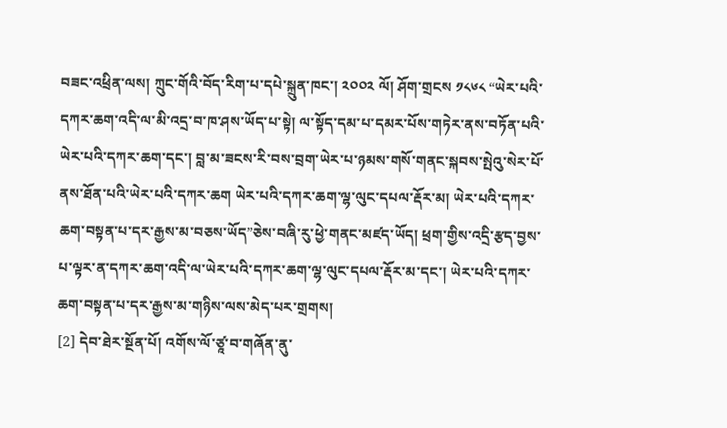བཟང་འཕྲིན་ལས། ཀྲུང་གོའི་བོད་རིག་པ་དཔེ་སྐྲུན་ཁང་། ༢༠༠༢ ལོ། ཤོག་གྲངས ༡༨༦༨ “ཡེར་པའི་དཀར་ཆག་འདི་ལ་མི་འདྲ་བ་ཁ་ཤས་ཡོད་པ་སྟེ། ལ་སྟོད་དམ་པ་དམར་པོས་གཏེར་ནས་བཏོན་པའི་ཡེར་པའི་དཀར་ཆག་དང་། བླ་མ་ཟངས་རི་བས་བྲག་ཡེར་པ་ཉམས་གསོ་གནང་སྐབས་སྤེའུ་སེར་པོ་ནས་ཐོན་པའི་ཡེར་པའི་དཀར་ཆག ཡེར་པའི་དཀར་ཆག་ལྷ་ལུང་དཔལ་རྡོར་མ། ཡེར་པའི་དཀར་ཆག་བསྟན་པ་དར་རྒྱས་མ་བཅས་ཡོད”ཅེས་བཞི་རུ་ཕྱེ་གནང་མཛད་ཡོད། ཕྲག་གྱིས་འདྲི་རྩད་བྱས་པ་ལྟར་ན་དཀར་ཆག་འདི་ལ་ཡེར་པའི་དཀར་ཆག་ལྷ་ལུང་དཔལ་རྡོར་མ་དང་། ཡེར་པའི་དཀར་ཆག་བསྟན་པ་དར་རྒྱས་མ་གཉིས་ལས་མེད་པར་གྲགས།
[2] དེབ་ཐེར་སྔོན་པོ། འགོས་ལོ་ཙཱ་བ་གཞོན་ནུ་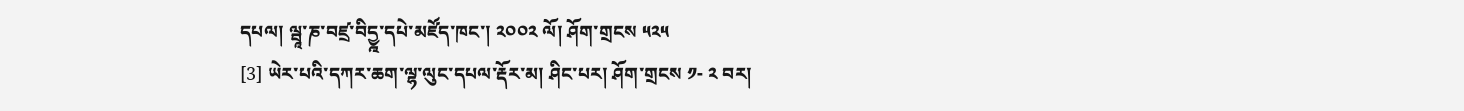དཔལ། ལྦཱ་ཎ་བཛྲ་བིདྱྰ་དཔེ་མཛོད་ཁང་། ༢༠༠༢ ལོ། ཤོག་གྲངས ༥༢༥
[3] ཡེར་པའི་དཀར་ཆག་ལྷ་ལུང་དཔལ་རྡོར་མ། ཤིང་པར། ཤོག་གྲངས ༡- ༢ བར།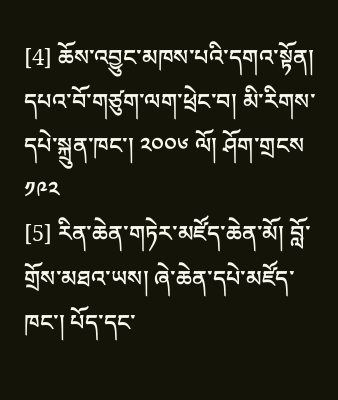[4] ཆོས་འབྱུང་མཁས་པའི་དགའ་སྟོན། དཔའ་བོ་གཙུག་ལག་ཕྲེང་བ། མི་རིགས་དཔེ་སྐྲུན་ཁང་། ༢༠༠༦ ལོ། ཤོག་གྲངས ༡༩༢
[5] རིན་ཆེན་གཏེར་མཛོད་ཆེན་མོ། བློ་གྲོས་མཐའ་ཡས། ཞེ་ཆེན་དཔེ་མཛོད་ཁང་། པོད་དང་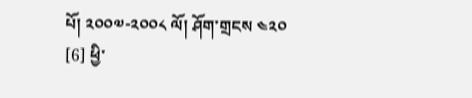པོ། ༢༠༠༧-༢༠༠༨ ལོ། ཤོག་གྲངས ༤༢༠
[6] ཕྱི་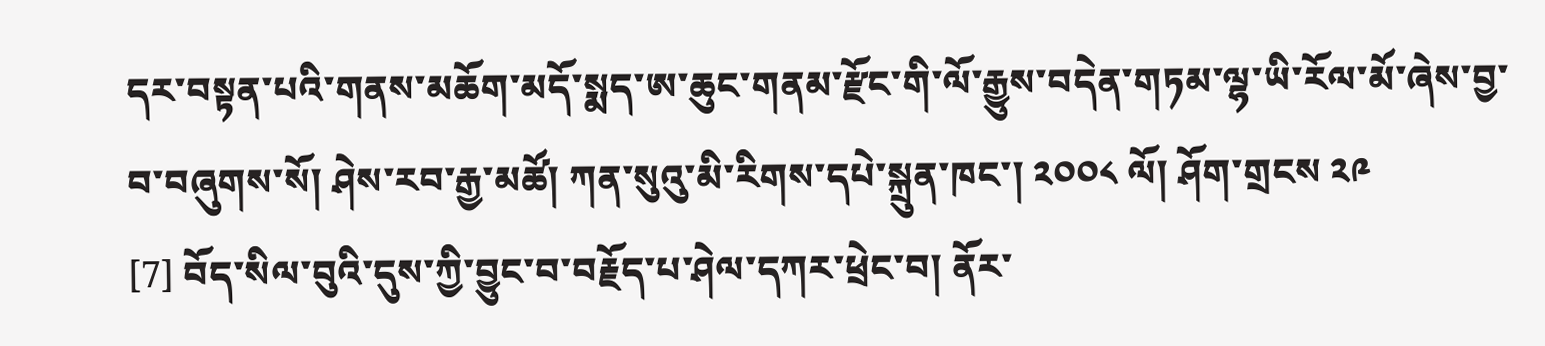དར་བསྟན་པའི་གནས་མཆོག་མདོ་སྨད་ཨ་ཆུང་གནམ་རྫོང་གི་ལོ་རྒྱུས་བདེན་གཏམ་ལྷ་ཡི་རོལ་མོ་ཞེས་བྱ་བ་བཞུགས་སོ། ཤེས་རབ་རྒྱ་མཚོ། ཀན་སུའུ་མི་རིགས་དཔེ་སྐྲུན་ཁང་། ༢༠༠༨ ལོ། ཤོག་གྲངས ༢༩
[7] བོད་སིལ་བུའི་དུས་ཀྱི་བྱུང་བ་བརྗོད་པ་ཤེལ་དཀར་ཕྲེང་བ། ནོར་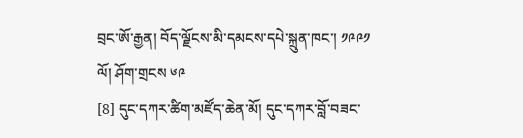བྲང་ཨོ་རྒྱན། བོད་ལྗོངས་མི་དམངས་དཔེ་སྐྲུན་ཁང་། ༡༩༩༡ ལོ། ཤོག་གྲངས ༦༩
[8] དུང་དཀར་ཚིག་མཛོད་ཆེན་མོ། དུང་དཀར་བློ་བཟང་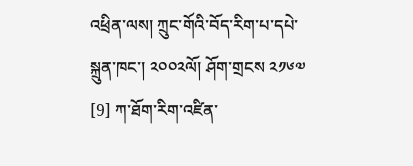འཕྲིན་ལས། ཀྲུང་གོའི་བོད་རིག་པ་དཔེ་སྐྲུན་ཁང་། ༢༠༠༢ལོ། ཤོག་གྲངས ༢༡༦༧
[9] ཀ་ཐོག་རིག་འཛིན་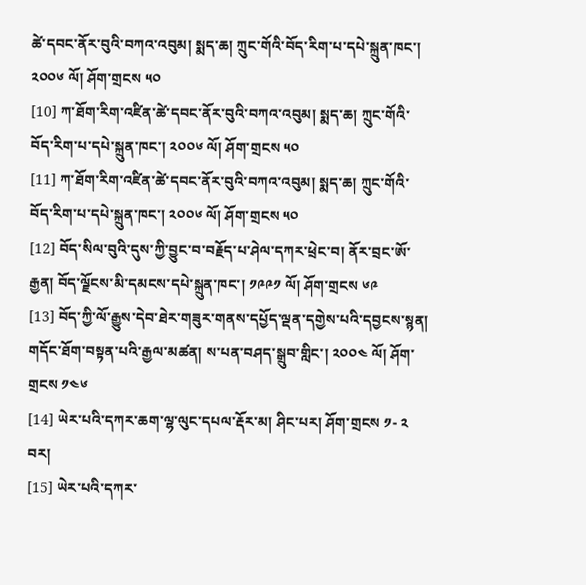ཚེ་དབང་ནོར་བུའི་བཀའ་འབུམ། སྨད་ཆ། ཀྲུང་གོའི་བོད་རིག་པ་དཔེ་སྐྲུན་ཁང་། ༢༠༠༦ ལོ། ཤོག་གྲངས ༥༠
[10] ཀ་ཐོག་རིག་འཛིན་ཚེ་དབང་ནོར་བུའི་བཀའ་འབུམ། སྨད་ཆ། ཀྲུང་གོའི་བོད་རིག་པ་དཔེ་སྐྲུན་ཁང་། ༢༠༠༦ ལོ། ཤོག་གྲངས ༥༠
[11] ཀ་ཐོག་རིག་འཛིན་ཚེ་དབང་ནོར་བུའི་བཀའ་འབུམ། སྨད་ཆ། ཀྲུང་གོའི་བོད་རིག་པ་དཔེ་སྐྲུན་ཁང་། ༢༠༠༦ ལོ། ཤོག་གྲངས ༥༠
[12] བོད་སིལ་བུའི་དུས་ཀྱི་བྱུང་བ་བརྗོད་པ་ཤེལ་དཀར་ཕྲེང་བ། ནོར་བྲང་ཨོ་རྒྱན། བོད་ལྗོངས་མི་དམངས་དཔེ་སྐྲུན་ཁང་། ༡༩༩༡ ལོ། ཤོག་གྲངས ༦༩
[13] བོད་ཀྱི་ལོ་རྒྱུས་དེབ་ཐེར་གཟུར་གནས་དཔྱོད་ལྡན་དགྱེས་པའི་དབྱངས་སྙན། གདོང་ཐོག་བསྟན་པའི་རྒྱལ་མཚན། ས་པན་བཤད་སྒྲུབ་གླིང་། ༢༠༠༤ ལོ། ཤོག་གྲངས ༡༤༦
[14] ཡེར་པའི་དཀར་ཆག་ལྷ་ལུང་དཔལ་རྡོར་མ། ཤིང་པར། ཤོག་གྲངས ༡- ༢ བར།
[15] ཡེར་པའི་དཀར་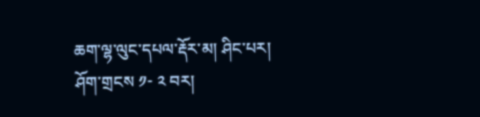ཆག་ལྷ་ལུང་དཔལ་རྡོར་མ། ཤིང་པར། ཤོག་གྲངས ༡- ༢ བར།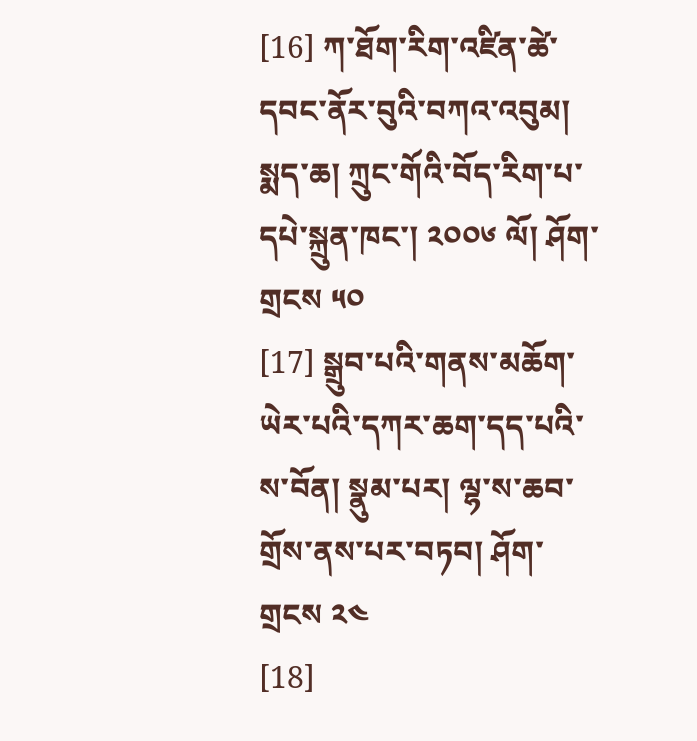[16] ཀ་ཐོག་རིག་འཛིན་ཚེ་དབང་ནོར་བུའི་བཀའ་འབུམ། སྨད་ཆ། ཀྲུང་གོའི་བོད་རིག་པ་དཔེ་སྐྲུན་ཁང་། ༢༠༠༦ ལོ། ཤོག་གྲངས ༥༠
[17] སྒྲུབ་པའི་གནས་མཆོག་ཡེར་པའི་དཀར་ཆག་དད་པའི་ས་བོན། སྣུམ་པར། ལྷ་ས་ཆབ་གྲོས་ནས་པར་བཏབ། ཤོག་གྲངས ༢༤
[18]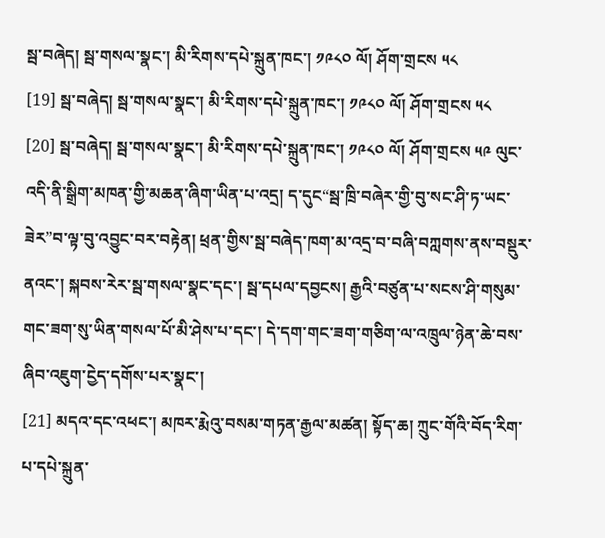སྦ་བཞེད། སྦ་གསལ་སྣང་། མི་རིགས་དཔེ་སྐྲུན་ཁང་། ༡༩༨༠ ལོ། ཤོག་གྲངས ༥༨
[19] སྦ་བཞེད། སྦ་གསལ་སྣང་། མི་རིགས་དཔེ་སྐྲུན་ཁང་། ༡༩༨༠ ལོ། ཤོག་གྲངས ༥༨
[20] སྦ་བཞེད། སྦ་གསལ་སྣང་། མི་རིགས་དཔེ་སྐྲུན་ཁང་། ༡༩༨༠ ལོ། ཤོག་གྲངས ༥༩ ལུང་འདི་ནི་སྒྲིག་མཁན་གྱི་མཆན་ཞིག་ཡིན་པ་འདྲ། ད་དུང“སྦ་ཁྲི་བཞེར་གྱི་བུ་སང་ཤི་ཏ་ཡང་ཟེར”བ་ལྟ་བུ་འབྱུང་བར་བརྟེན། ཕྲན་གྱིས་སྦ་བཞེད་ཁག་མ་འདྲ་བ་བཞི་བཀླགས་ནས་བསྡུར་ནའང་། སྐབས་རེར་སྦ་གསལ་སྣང་དང་། སྦ་དཔལ་དབྱངས། རྒྱའི་བཙུན་པ་སངས་ཤི་གསུམ་གང་ཟག་སུ་ཡིན་གསལ་པོ་མི་ཤེས་པ་དང་། དེ་དག་གང་ཟག་གཅིག་ལ་འཁྲུལ་ཉེན་ཆེ་བས་ཞིབ་འཇུག་ངྱེད་དགོས་པར་སྣང་།
[21] མདའ་དང་འཕང་། མཁར་རྨེའུ་བསམ་གཏན་རྒྱལ་མཚན། སྟོད་ཆ། ཀྲུང་གོའི་བོད་རིག་པ་དཔེ་སྐྲུན་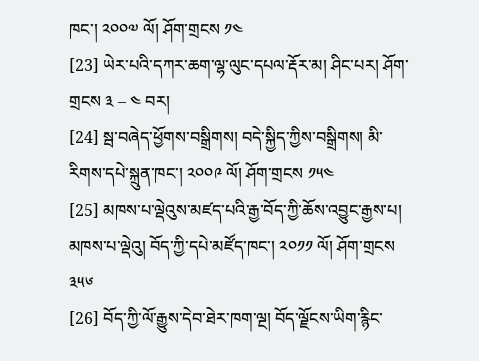ཁང་། ༢༠༠༧ ལོ། ཤོག་གྲངས ༡༤
[23] ཡེར་པའི་དཀར་ཆག་ལྷ་ལུང་དཔལ་རྡོར་མ། ཤིང་པར། ཤོག་གྲངས ༣ – ༤ བར།
[24] སྦ་བཞེད་ཕྱོགས་བསྒྲིགས། བདེ་སྐྱིད་ཀྱིས་བསྒྲིགས། མི་རིགས་དཔེ་སྐྲུན་ཁང་། ༢༠༠༩ ལོ། ཤོག་གྲངས ༡༥༤
[25] མཁས་པ་ལྡེའུས་མཛད་པའི་རྒྱ་བོད་ཀྱི་ཆོས་འབྱུང་རྒྱས་པ། མཁས་པ་ལྡེའུ། བོད་ཀྱི་དཔེ་མཛོད་ཁང་། ༢༠༡༡ ལོ། ཤོག་གྲངས ༣༥༦
[26] བོད་ཀྱི་ལོ་རྒྱུས་དེབ་ཐེར་ཁག་ལྔ། བོད་ལྗོངས་ཡིག་རྙིང་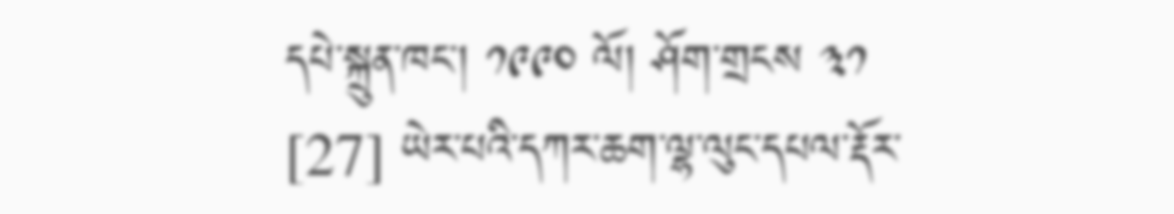དཔེ་སྐྲུན་ཁང་། ༡༩༩༠ ལོ། ཤོག་གྲངས ༣༡
[27] ཡེར་པའི་དཀར་ཆག་ལྷ་ལུང་དཔལ་རྡོར་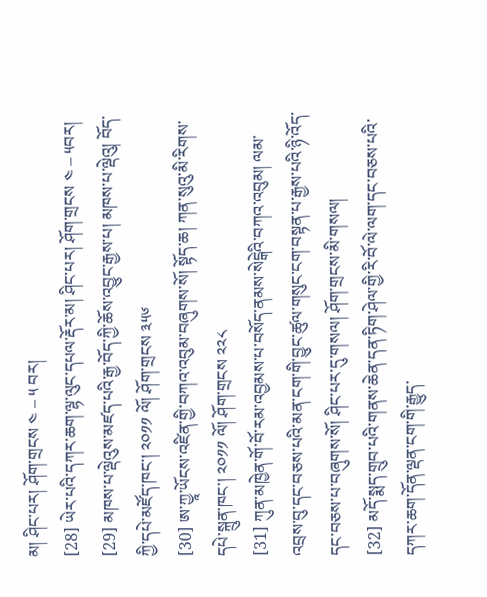མ། ཤིང་པར། ཤོག་གྲངས ༤ – ༥ བར།
[28] ཡེར་པའི་དཀར་ཆག་ལྷ་ལུང་དཔལ་རྡོར་མ། ཤིང་པར། ཤོག་གྲངས ༤ – ༥བར།
[29] མཁས་པ་ལྡེའུས་མཛད་པའི་རྒྱ་བོད་ཀྱི་ཆོས་འབྱུང་རྒྱས་པ། མཁས་པ་ལྡེའུ། བོད་ཀྱི་དཔེ་མཛོད་ཁང་། ༢༠༡༡ ལོ། ཤོག་གྲངས ༣༥༦
[30] ཨ་ཀྱཱ་ཡོངས་འཛིན་གྱི་བཀའ་འབུམ་བཞུགས་སོ། སྟོད་ཆ། ཀན་སུའུ་མི་རིགས་དཔེ་སྐྲུན་ཁང་། ༢༠༡༡ ལོ། ཤོག་གྲངས ༢༢༨
[31] ཀུན་མཁྱེན་གོ་བོ་རམ་འབྱམས་པ་བསོད་ནམས་སེངྒེའི་བཀའ་འབུམ། ལམ་འབྲས་བུ་དང་བཅས་པའི་མན་ངག་གི་བྱུང་ཚུལ་གསུང་ངག་བསྟན་པ་རྒྱས་པའི་ཉི་འོད་དང་བཅས་པ་བཞུགས་སོ། ཤིང་པར་དུ་གསལ། ཤོག་གྲངས་མི་གསལ།
[32] མདོ་སྨད་གྲུབ་པའི་གནས་ཆེན་དན་ཏིག་ཤེལ་གྱི་རི་བོ་ལེ་ལག་དང་བཅས་པའི་དཀར་ཆག་དོན་ལྡན་ངག་གི་རྒྱུད་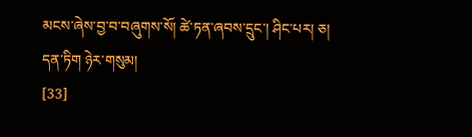མངས་ཞེས་བྱ་བ་བཞུགས་སོ། ཚེ་ཏན་ཞབས་དྲུང་། ཤིང་པར། ཅ། དན་ཏིག ཉེར་གསུམ།
[33]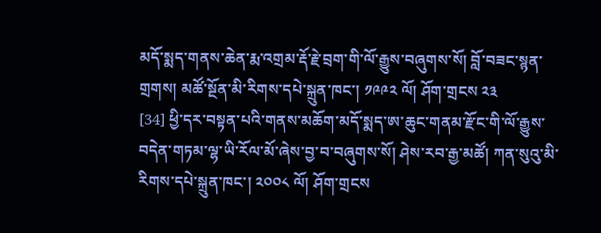མདོ་སྨད་གནས་ཆེན་རྨ་འགྲམ་རྡོ་རྗེ་བྲག་གི་ལོ་རྒྱུས་བཞུགས་སོ། བློ་བཟང་སྙན་གྲགས། མཚོ་སྔོན་མི་རིགས་དཔེ་སྐྲུན་ཁང་། ༡༩༩༢ ལོ། ཤོག་གྲངས ༢༣
[34] ཕྱི་དར་བསྟན་པའི་གནས་མཆོག་མདོ་སྨད་ཨ་ཆུང་གནམ་རྫོང་གི་ལོ་རྒྱུས་བདེན་གཏམ་ལྷ་ཡི་རོལ་མོ་ཞེས་བྱ་བ་བཞུགས་སོ། ཤེས་རབ་རྒྱ་མཚོ། ཀན་སུའུ་མི་རིགས་དཔེ་སྐྲུན་ཁང་། ༢༠༠༨ ལོ། ཤོག་གྲངས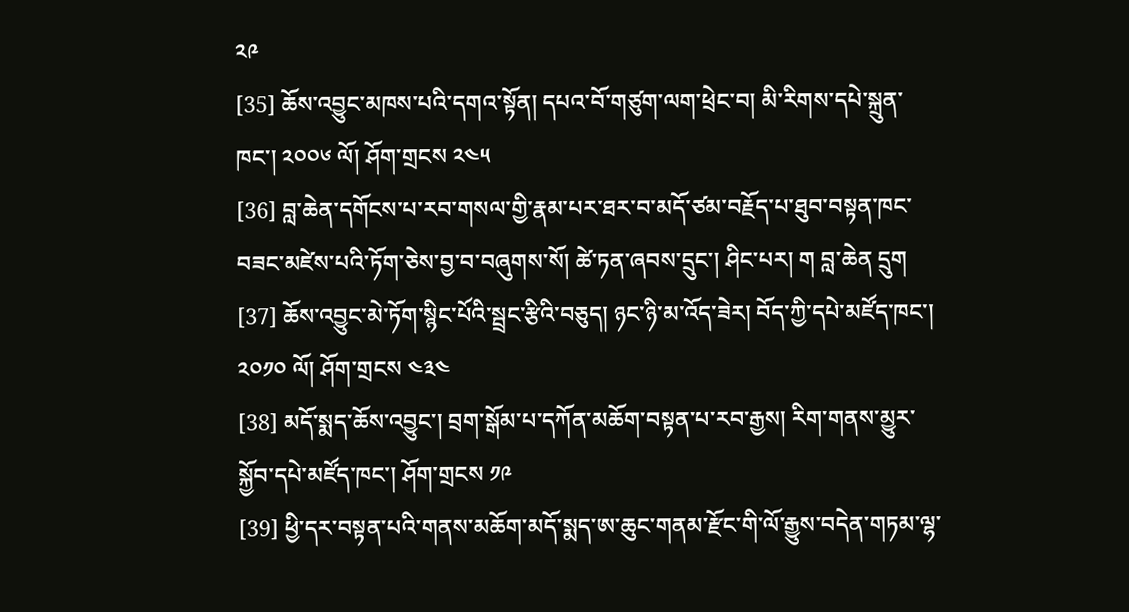༢༩
[35] ཆོས་འབྱུང་མཁས་པའི་དགའ་སྟོན། དཔའ་བོ་གཙུག་ལག་ཕྲེང་བ། མི་རིགས་དཔེ་སྐྲུན་ཁང་། ༢༠༠༦ ལོ། ཤོག་གྲངས ༢༤༥
[36] བླ་ཆེན་དགོངས་པ་རབ་གསལ་གྱི་རྣམ་པར་ཐར་བ་མདོ་ཙམ་བརྗོད་པ་ཐུབ་བསྟན་ཁང་བཟང་མཛེས་པའི་ཏོག་ཅེས་བྱ་བ་བཞུགས་སོ། ཚེ་ཏན་ཞབས་དྲུང་། ཤིང་པར། ག བླ་ཆེན དྲུག
[37] ཆོས་འབྱུང་མེ་ཏོག་སྙིང་པོའི་སྦྲང་རྩིའི་བཅུད། ཉང་ཉི་མ་འོད་ཟེར། བོད་ཀྱི་དཔེ་མཛོད་ཁང་། ༢༠༡༠ ལོ། ཤོག་གྲངས ༤༣༤
[38] མདོ་སྨད་ཆོས་འབྱུང་། བྲག་སྒོམ་པ་དཀོན་མཆོག་བསྟན་པ་རབ་རྒྱས། རིག་གནས་མྱུར་སྐྱོབ་དཔེ་མཛོད་ཁང་། ཤོག་གྲངས ༡༩
[39] ཕྱི་དར་བསྟན་པའི་གནས་མཆོག་མདོ་སྨད་ཨ་ཆུང་གནམ་རྫོང་གི་ལོ་རྒྱུས་བདེན་གཏམ་ལྷ་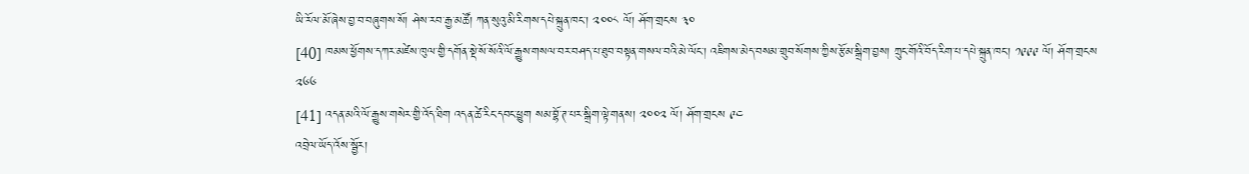ཡི་རོལ་མོ་ཞེས་བྱ་བ་བཞུགས་སོ། ཤེས་རབ་རྒྱ་མཚོ། ཀན་སུའུ་མི་རིགས་དཔེ་སྐྲུན་ཁང་། ༢༠༠༨ ལོ། ཤོག་གྲངས ༣༠
[40] ཁམས་ཕྱོགས་དཀར་མཛེས་ཁུལ་གྱི་དགོན་སྡེ་སོ་སོའི་ལོ་རྒྱུས་གསལ་བར་བཤད་པ་ཐུབ་བསྟན་གསལ་བའི་མེ་ལོང་། འཇིགས་མེད་བསམ་གྲུབ་སོགས་ཀྱིས་རྩོམ་སྒྲིག་བྱས། ཀྲུང་གོའི་བོད་རིག་པ་དཔེ་སྐྲུན་ཁང་། ༡༩༩༩ ལོ། ཤོག་གྲངས ༢༦༦
[41] འདན་མའི་ལོ་རྒྱུས་གསེར་གྱི་འོད་ཐིག འདན་ཚེ་རིང་དབང་ཕྱུག སམ་བྷོ་ཊ་པར་སྒྲིག་ལྟེ་གནས། ༢༠༠༢ ལོ། ཤོག་གྲངས ༩༤
འབྲེལ་ཡོད་འོས་སྦྱོར།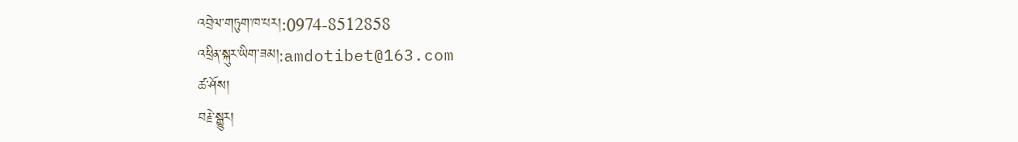འབྲེལ་གཏུག་ཁ་པར།:0974-8512858
འཕྲིན་སྐུར་ཡིག་ཟམ།:amdotibet@163.com
ཚ་ཤོས།
བརྗེ་སྒྱུར།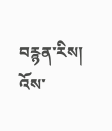བརྙན་རིས།
འོས་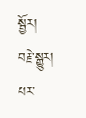སྦྱོར།
བརྗེ་སྒྱུར།
པར་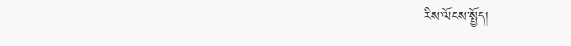རིས་ལོངས་སྤྱོད།